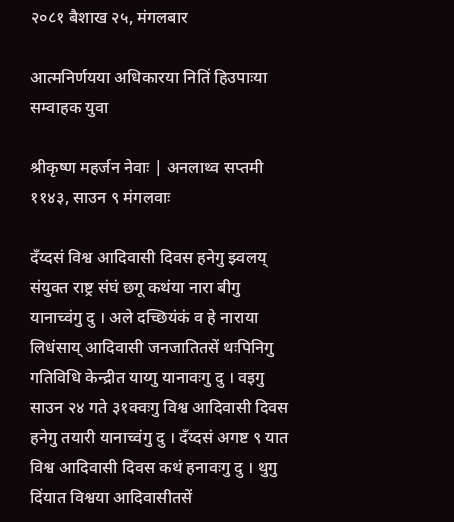२०८१ बैशाख २५, मंगलबार

आत्मनिर्णयया अधिकारया नितिं हिउपाःया सम्वाहक युवा

श्रीकृष्ण महर्जन नेवाः | अनलाथ्व सप्तमी ११४३, साउन ९ मंगलवाः

दँय्दसं विश्व आदिवासी दिवस हनेगु झ्वलय् संयुक्त राष्ट्र संघं छगू कथंया नारा बीगु यानाच्वंगु दु । अले दच्छियंकं व हे नाराया लिधंसाय् आदिवासी जनजातितसें थःपिनिगु गतिविधि केन्द्रीत याय्गु यानावःगु दु । वइगु साउन २४ गते ३१क्वःगु विश्व आदिवासी दिवस हनेगु तयारी यानाच्वंगु दु । दँय्दसं अगष्ट ९ यात विश्व आदिवासी दिवस कथं हनावःगु दु । थुगु दिंयात विश्वया आदिवासीतसें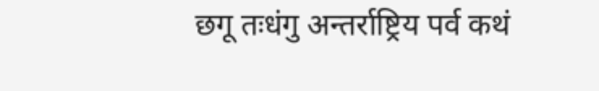छगू तःधंगु अन्तर्राष्ट्रिय पर्व कथं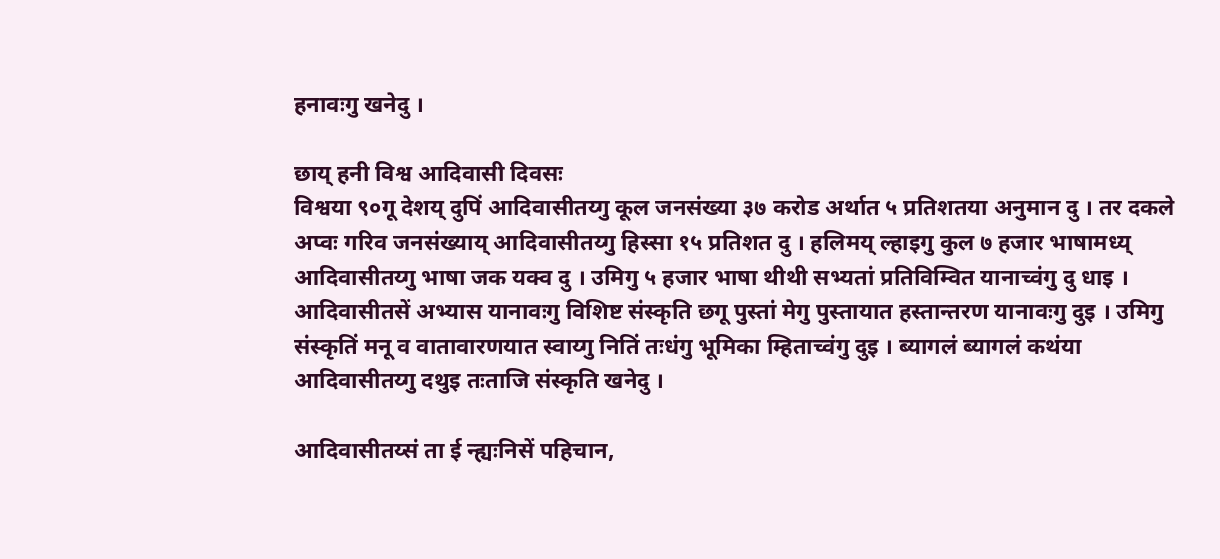हनावःगु खनेदु ।

छाय् हनी विश्व आदिवासी दिवसः
विश्वया ९०गू देशय् दुपिं आदिवासीतय्गु कूल जनसंख्या ३७ करोड अर्थात ५ प्रतिशतया अनुमान दु । तर दकले अप्वः गरिव जनसंख्याय् आदिवासीतय्गु हिस्सा १५ प्रतिशत दु । हलिमय् ल्हाइगु कुल ७ हजार भाषामध्य् आदिवासीतय्गु भाषा जक यक्व दु । उमिगु ५ हजार भाषा थीथी सभ्यतां प्रतिविम्वित यानाच्वंगु दु धाइ । आदिवासीतसें अभ्यास यानावःगु विशिष्ट संस्कृति छगू पुस्तां मेगु पुस्तायात हस्तान्तरण यानावःगु दुइ । उमिगु संस्कृतिं मनू व वातावारणयात स्वाय्गु नितिं तःधंगु भूमिका म्हिताच्वंगु दुइ । ब्यागलं ब्यागलं कथंया आदिवासीतय्गु दथुइ तःताजि संस्कृति खनेदु ।

आदिवासीतय्सं ता ई न्ह्यःनिसें पहिचान,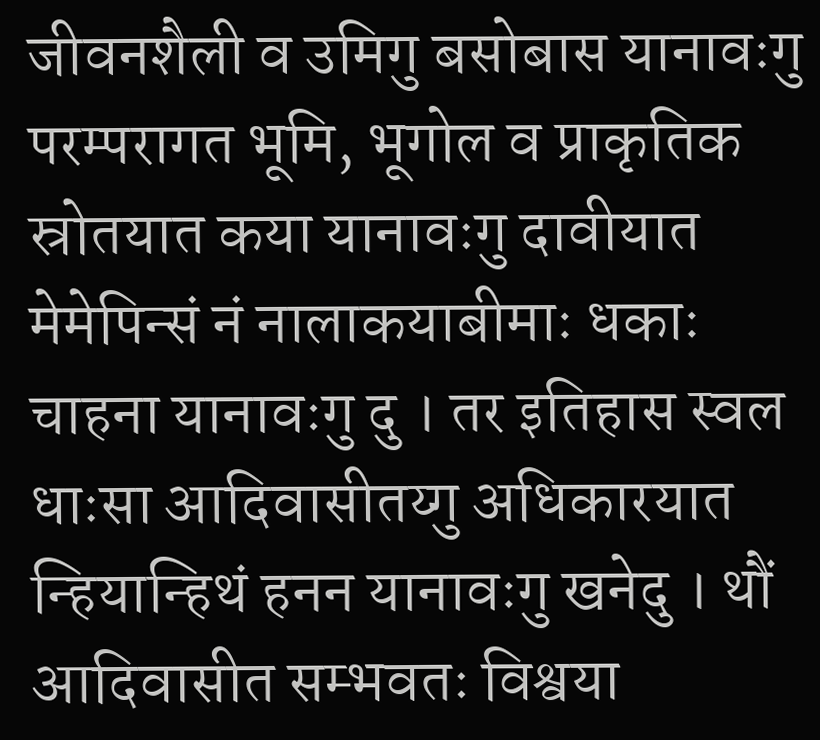जीवनशैली व उमिगु बसोबास यानावःगु परम्परागत भूमि, भूगोल व प्राकृतिक स्रोतयात कया यानावःगु दावीयात मेमेपिन्सं नं नालाकयाबीमाः धकाः चाहना यानावःगु दु । तर इतिहास स्वल धाःसा आदिवासीतय्गु अधिकारयात न्हियान्हिथं हनन यानावःगु खनेदु । थौं आदिवासीत सम्भवतः विश्वया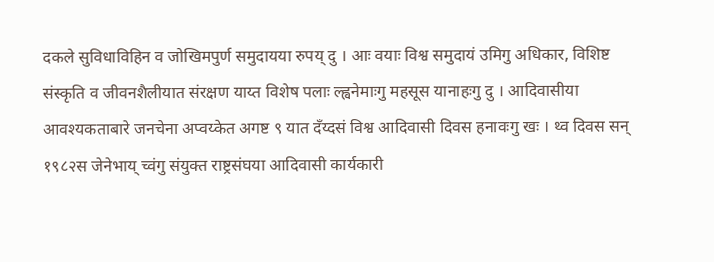दकले सुविधाविहिन व जोखिमपुर्ण समुदायया रुपय् दु । आः वयाः विश्व समुदायं उमिगु अधिकार, विशिष्ट संस्कृति व जीवनशैलीयात संरक्षण याय्त विशेष पलाः ल्ह्वनेमाःगु महसूस यानाहःगु दु । आदिवासीया आवश्यकताबारे जनचेना अप्वय्केत अगष्ट ९ यात दँय्दसं विश्व आदिवासी दिवस हनावःगु खः । थ्व दिवस सन् १९८२स जेनेभाय् च्वंगु संयुक्त राष्ट्रसंघया आदिवासी कार्यकारी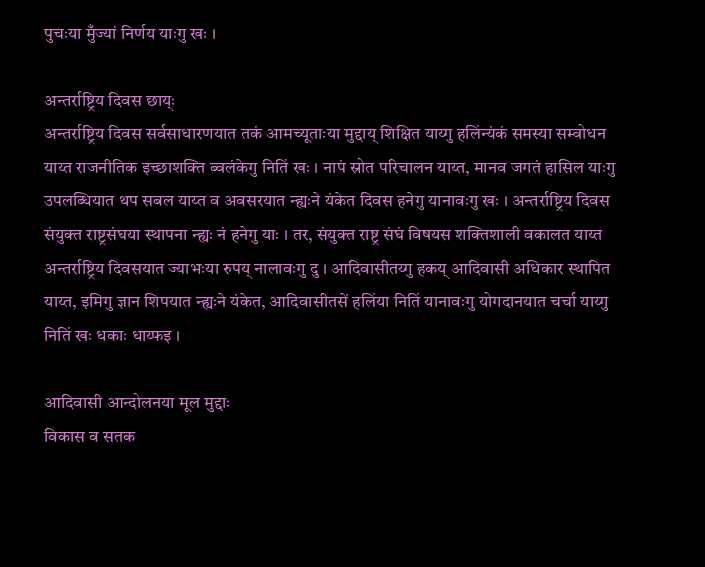पुचःया मुँज्यां निर्णय याःगु खः ।

अन्तर्राष्ट्रिय दिवस छाय्ः
अन्तर्राष्ट्रिय दिवस सर्वसाधारणयात तकं आमच्यूताःया मुद्दाय् शिक्षित याय्गु हलिंन्यंकं समस्या सम्वोधन याय्त राजनीतिक इच्छाशक्ति ब्वलंकेगु नितिं खः । नापं स्रोत परिचालन याय्त, मानव जगतं हासिल याःगु उपलब्धियात थप सबल याय्त व अवसरयात न्ह्यःने यंकेत दिवस हनेगु यानावःगु खः । अन्तर्राष्ट्रिय दिवस संयुक्त राष्ट्रसंघया स्थापना न्ह्यः नं हनेगु याः । तर, संयुक्त राष्ट्र संघं विषयस शक्तिशाली वकालत याय्त अन्तर्राष्ट्रिय दिवसयात ज्याभःया रुपय् नालावःगु दु । आदिवासीतय्गु हकय् आदिवासी अधिकार स्थापित याय्त, इमिगु ज्ञान शिपयात न्ह्यःने यंकेत, आदिवासीतसें हलिंया नितिं यानावःगु योगदानयात चर्चा याय्गु नितिं खः धकाः धाय्फइ ।

आदिवासी आन्दोलनया मूल मुद्दाः
विकास व सतक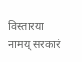विस्तारया नामय् सरकारं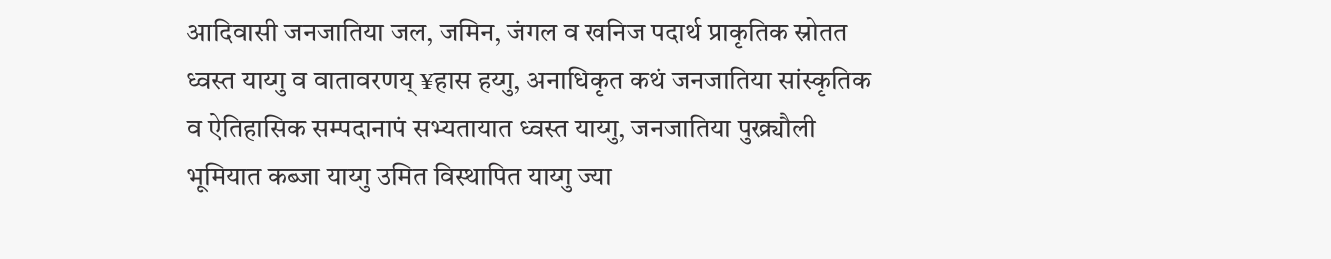आदिवासी जनजातिया जल, जमिन, जंगल व खनिज पदार्थ प्राकृतिक स्रोतत ध्वस्त याय्गु व वातावरणय् ¥हास हय्गु, अनाधिकृत कथं जनजातिया सांस्कृतिक व ऐतिहासिक सम्पदानापं सभ्यतायात ध्वस्त याय्गु, जनजातिया पुख्र्यौली भूमियात कब्जा याय्गु उमित विस्थापित याय्गु ज्या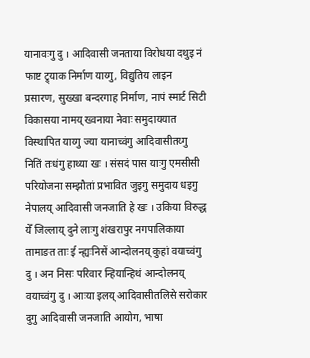यानावःगु दु । आदिवासी जनताया विरोधया दथुइ नं फाष्ट ट्र्याक निर्माण याय्गु, विद्युतिय लाइन प्रसारण, सुख्खा बन्दरगाह निर्माण, नापं स्मार्ट सिटी विकासया नामय् ख्वनाया नेवाः समुदाययात विस्थापित याय्गु ज्या यानाच्वंगु आदिवासीतय्गु नितिं तःधंगु हाथ्या खः । संसदं पास याःगु एमसीसी परियोजना सम्झौतां प्रभावित जुइगु समुदाय धइगु नेपालय् आदिवासी जनजाति हे खः । उकिया विरुद्ध येँ जिल्लाय् दुने लाःगु शंखरापुर नगपालिकाया तामाङत ताः ई न्ह्यःनिसें आन्दोलनय् कुहां वयाच्वंगु दु । अन निसः परिवार न्हियान्हिथं आन्दोलनय् वयाच्वंगु दु । आःया इलय् आदिवासीतलिसे सरोकार दुगु आदिवासी जनजाति आयोग, भाषा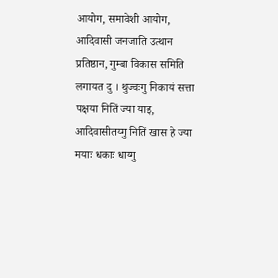आयोग, समावेशी आयोग, आदिवासी जनजाति उत्थान प्रतिष्ठान, गुम्बा विकास समिति लगायत दु । थुज्वःगु निकायं सत्ता पक्षया नितिं ज्या याइ, आदिवासीतय्गु नितिं खास हे ज्या मयाः धकाः धाय्गु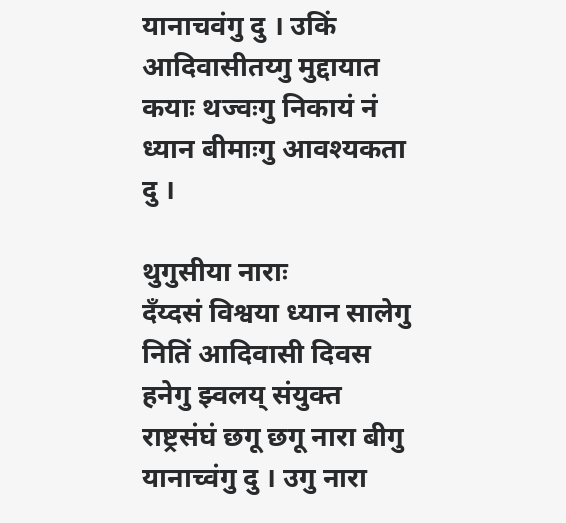यानाचवंगु दु । उकिं आदिवासीतय्गु मुद्दायात कयाः थज्वःगु निकायं नं ध्यान बीमाःगु आवश्यकता दु ।

थुगुसीया नाराः
दँय्दसं विश्वया ध्यान सालेगु नितिं आदिवासी दिवस हनेगु झ्वलय् संयुक्त राष्ट्रसंघं छगू छगू नारा बीगु यानाच्वंगु दु । उगु नारा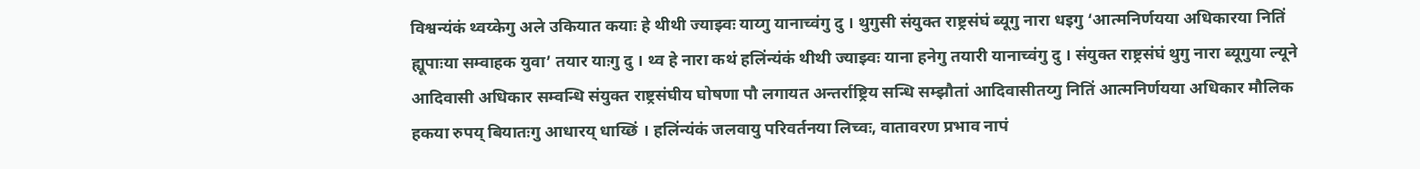विश्वन्यंकं थ्वय्केगु अले उकियात कयाः हे थीथी ज्याझ्वः याय्गु यानाच्वंगु दु । थुगुसी संयुक्त राष्ट्रसंघं ब्यूगु नारा धइगु ‘आत्मनिर्णयया अधिकारया नितिं ह्यूपाःया सम्वाहक युवा’ तयार याःगु दु । थ्व हे नारा कथं हलिंन्यंकं थीथी ज्याझ्वः याना हनेगु तयारी यानाच्वंगु दु । संयुक्त राष्ट्रसंघं थुगु नारा ब्यूगुया ल्यूने आदिवासी अधिकार सम्वन्धि संयुक्त राष्ट्रसंघीय घोषणा पौ लगायत अन्तर्राष्ट्रिय सन्धि सम्झौतां आदिवासीतय्गु नितिं आत्मनिर्णयया अधिकार मौलिक हकया रुपय् बियातःगु आधारय् धाय्छिं । हलिंन्यंकं जलवायु परिवर्तनया लिच्वः, वातावरण प्रभाव नापं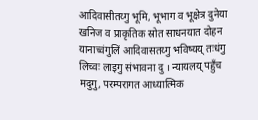आदिवासीतय्गु भूमि, भूभाग व भूक्षेत्र दुनेया खनिज व प्राकृतिक स्रोत साधनयात दोहन यानाच्वंगुलिं आदिवासतय्गु भविष्यय् तःधंगु लिच्वः लाइगु संभावना दु । न्यायलय् पहुँच मदुगु, परम्परागत आध्यात्मिक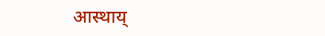आस्थाय्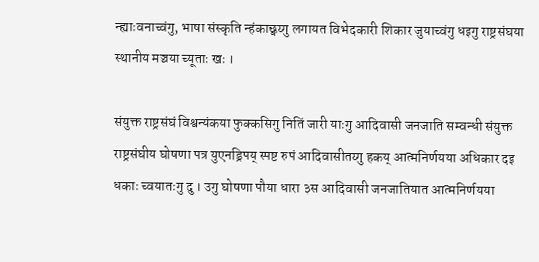न्ह्याःवनाच्वंगु, भाषा संस्कृति न्हंकाछ्वय्गु लगायत विभेदकारी शिकार जुयाच्वंगु धइगु राष्ट्रसंघया स्थानीय मञ्चया च्यूताः खः ।

संयुक्त राष्ट्रसंघं विश्वन्यंकया फुक्कसिगु नितिं जारी याःगु आदिवासी जनजाति सम्वन्धी संयुक्त राष्ट्रसंघीय घोषणा पत्र युएनड्रिपय् स्पष्ट रुपं आदिवासीतय्गु हकय् आत्मनिर्णयया अधिकार दइ धकाः च्वयातःगु दु । उगु घोषणा पौया धारा ३स आदिवासी जनजातियात आत्मनिर्णयया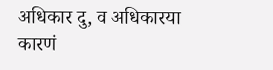अधिकार दु, व अधिकारया कारणं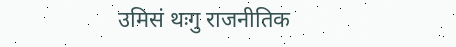उमिसं थःगु राजनीतिक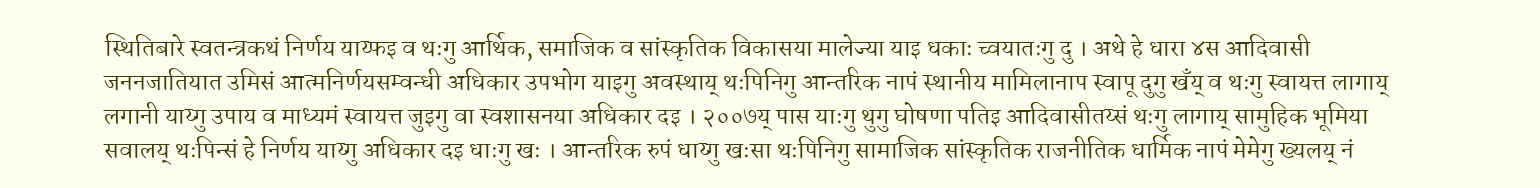स्थितिबारे स्वतन्त्रकथं निर्णय याय्फइ व थःगु आर्थिक, समाजिक व सांस्कृतिक विकासया मालेज्या याइ धकाः च्वयातःगु दु । अथे हे धारा ४स आदिवासी जननजातियात उमिसं आत्मनिर्णयसम्वन्धी अधिकार उपभोग याइगु अवस्थाय् थःपिनिगु आन्तरिक नापं स्थानीय मामिलानाप स्वापू दुगु खँय् व थःगु स्वायत्त लागाय् लगानी याय्गु उपाय व माध्यमं स्वायत्त जुइगु वा स्वशासनया अधिकार दइ । २००७य् पास याःगु थुगु घोषणा पतिइ आदिवासीतय्सं थःगु लागाय् सामुहिक भूमिया सवालय् थःपिन्सं हे निर्णय याय्गु अधिकार दइ धाःगु खः । आन्तरिक रुपं धाय्गु खःसा थःपिनिगु सामाजिक सांस्कृतिक राजनीतिक धार्मिक नापं मेमेगु ख्यलय् नं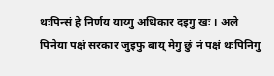थःपिन्सं हे निर्णय याय्गु अधिकार दइगु खः । अले पिनेया पक्षं सरकार जुइफु बाय् मेगु छुं नं पक्षं थःपिनिगु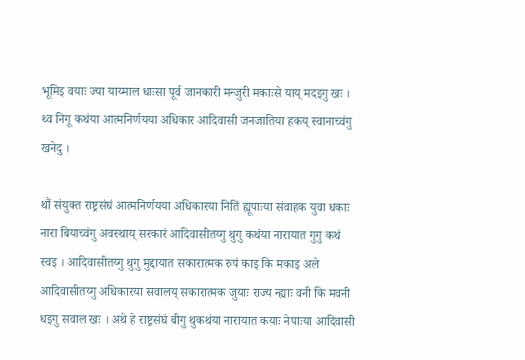भूमिइ वयाः ज्या याय्माल धाःसा पूर्व जानकारी मन्जुरी मकाःसे याय् मदइगु खः । थ्व निगू कथंया आत्मनिर्णयया अधिकार आदिवासी जनजातिया हकय् स्वानाच्वंगु खनेदु ।

थौं संयुक्त राष्ट्रसंघं आत्मनिर्णयया अधिकारया नितिं ह्यूपाःया संवाहक युवा धकाः नारा बियाच्वंगु अवस्थाय् सरकारं आदिवासीतय्गु थुगु कथंया नारायात गुगु कथं स्वइ । आदिवासीतय्गु थुगु मुद्दायात सकारात्मक रुपं काइ कि मकाइ अले आदिवासीतय्गु अधिकारया सवालय् सकारात्मक जुयाः राज्य न्ह्याः वनी कि मवनी धइगु सवाल खः । अथे हे राष्ट्रसंघं बीगु थुकथंया नारायात कयाः नेपाःया आदिवासी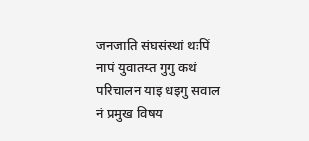जनजाति संघसंस्थां थःपिं नापं युवातय्त गुगु कथं परिचालन याइ धइगु सवाल नं प्रमुख विषय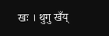खः । थुगु खँय्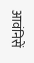आवंनिसें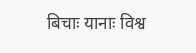बिचाः यानाः विश्व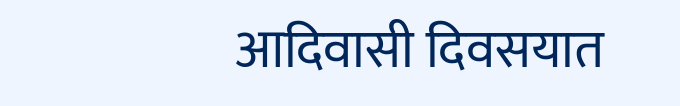आदिवासी दिवसयात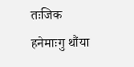तःजिक हनेमाःगु थौंया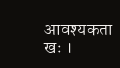आवश्यकता खः ।